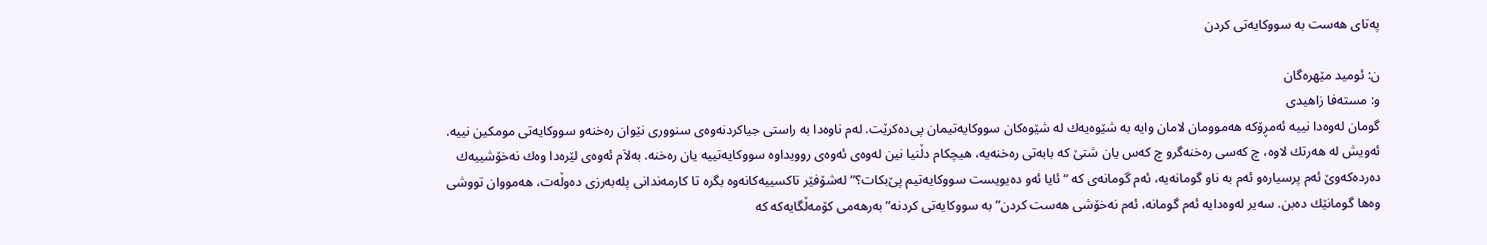په‌تای‌ هه‌ست به‌ سووكایه‌تی‌ كردن

ن: ئومید مێهره‌گان
و: مسته‌فا زاهیدی‌
گومان له‌وه‌دا نییه‌ ئه‌مڕۆكه‌ هه‌موومان لامان وایه‌ به‌ شێوه‌یه‌ك له‌ شێوه‌كان سووكایه‌تیمان پی‌ده‌كرێت. له‌م ناوه‌دا به‌ راستی‌ جیاكردنه‌وه‌ی‌ سنووری‌ نێوان ره‌خنه‌و سووكایه‌تی‌ مومكین نییه‌. ئه‌ویش له‌ هه‌رتك لاوه‌، چ كه‌سی‌ ره‌خنه‌گر‌و چ كه‌س یان شتێ‌ كه‌ بابه‌تی‌ ره‌خنه‌یه‌، هیچكام دڵنیا نین له‌وه‌ی‌ ئه‌وه‌ی‌ روویداوه‌ سووكایه‌تییه‌ یان ره‌خنه‌. به‌لاَم ئه‌وه‌ی‌ لێره‌دا وه‌ك نه‌خۆشییه‌ك ده‌رده‌كه‌وێ‌ ئه‌م پرسیاره‌و ئه‌م به‌ ناو گومانه‌یه‌، ئه‌م گومانه‌ی‌ كه‌ “ئایا ئه‌و ده‌یویست سووكایه‌تیم پێ‌بكات؟” له‌شۆفێر تاكسییه‌كانه‌وه‌ بگره‌ تا كارمه‌ندانی‌ پله‌به‌رزی‌ ده‌وڵه‌ت، هه‌مووان تووشی‌ وه‌ها گومانێك ده‌بن. سه‌یر له‌وه‌دایه‌ ئه‌م گومانه‌، ئه‌م نه‌خۆشی هه‌ست كردن” به‌ سووكایه‌تی‌ كردنه‌” به‌رهه‌می‌ كۆمه‌ڵگایه‌كه‌ كه‌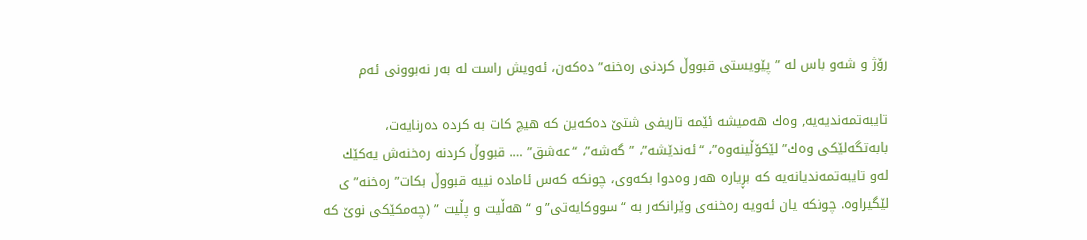رۆژ و شه‌و باس له‌ ” پێویستی‌ قبووڵ‌ كردنی‌ ره‌خنه‌” ده‌كه‌ن، ئه‌ویش راست له‌ به‌ر نه‌بوونی‌ ئه‌م

تایبه‌تمه‌ندیه‌یه‌, وه‌ك هه‌میشه‌ ئێمه‌ تاریفی‌ شتێ ده‌كه‌ین كه‌ هیچ كات به‌ كرده‌ ده‌رنایه‌ت، بابه‌تگه‌لێكی‌ وه‌ك” لێكۆڵینه‌وه‌”، “ئه‌ندێشه‌”، ” گه‌شه‌”، “عه‌شق” …. قبووڵ‌ كردنه‌ ره‌خنه‌ش یه‌كێك له‌و تایبه‌تمه‌ندیانه‌یه‌ كه‌ بڕیاره‌ هه‌ر وه‌دوا بكه‌وی‌، چونكه‌ كه‌س ئاماده‌ نییه‌ قبووڵ‌ بكات” ره‌خنه‌”ی‌ لێگیراوه‌. چونكه‌ یان ئه‌ویه‌ ره‌خنه‌ی‌ وێرانكه‌ر به‌ “سووكایه‌تی‌”و “هه‌ڵیت و پڵیت ” (چه‌مكێكی‌ نوێ‌ كه‌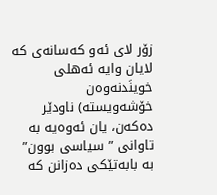زۆر لای‌ ئه‌و كه‌سانه‌ی‌ كه‌ لایان وایه‌ ئه‌هلی‌ خوینَدنه‌وه‌ن خۆشه‌ویسته‌) ناودێر ده‌كه‌ن، یان ئه‌وه‌یه‌ به‌ تاوانی‌ ” سیاسی‌ بوون” به‌ بابه‌تێكی‌ ده‌زانن كه‌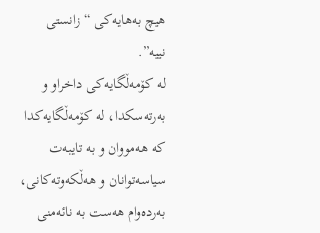هیچ به‌هایه‌كی‌ “زانستی‌ نییه‌”.
له‌ كۆمه‌ڵگایه‌كی‌ داخراو و به‌رته‌سكدا، له‌ كۆمه‌ڵگایه‌كدا كه‌ هه‌مووان و به‌ تایبه‌ت سیاسه‌توانان و هه‌ڵكه‌وته‌كانی‌، به‌رده‌وام هه‌ست به‌ نائه‌منی‌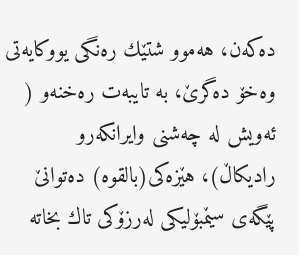ده‌كه‌ن، هه‌موو شتێك ره‌نگی‌ یووكایه‌تی‌ وه‌خۆ ده‌گرێ‌، به‌ تایبه‌ت ره‌خنه‌و ( ئه‌ویش له‌ چه‌شنی‌ وایرانكه‌ر‌و رادیكاڵ)، هێزه‌كی‌(بالقوه) ده‌توانێ‌ پێگه‌ی‌ سێمبۆلیكی‌ له‌رزۆكی‌ تاك بخاته‌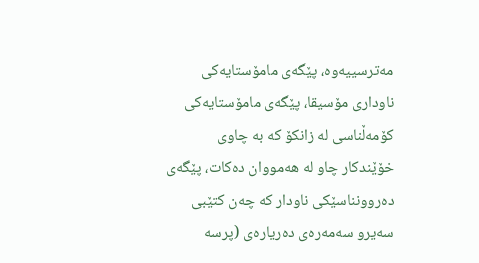مه‌ترسییه‌وه‌، پێگه‌ی‌ مامۆستایه‌كی‌ ناوداری‌ مۆسیقا، پێگه‌ی‌ مامۆستایه‌كی‌ كۆمه‌ڵناسی‌ له‌ زانكۆ كه‌ به‌ چاوی‌ خۆێندكار چاو له‌ هه‌مووان ده‌كات، پێگه‌ی‌ ده‌روونناسێكی‌ ناودار كه‌ چه‌ن كتێبی‌ سه‌یر‌و سه‌مه‌ره‌ی‌ ده‌ریاره‌ی‌ (پرسه‌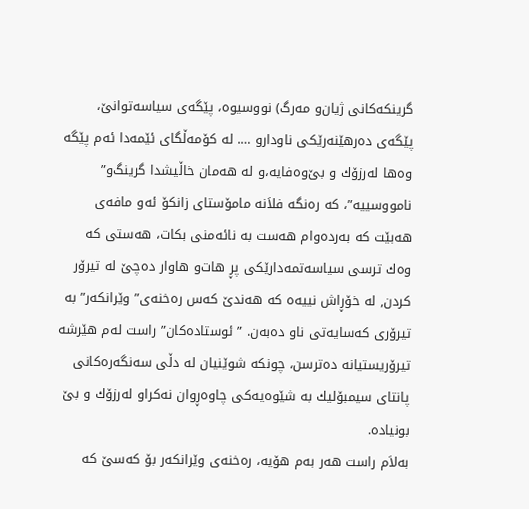گرینكه‌كانی‌ ژیان‌و مه‌رگ) نووسیوه‌، پێگه‌ی‌ سیاسه‌توانێ، پێگه‌ی‌ ده‌رهێنه‌رێكی‌ ناودار‌و …. له‌ كۆمه‌ڵگای‌ ئێمه‌دا ئه‌م پێگه‌ وه‌ها له‌رزۆك و بێ‌وه‌فایه‌،‌و له‌ هه‌مان خاڵیشدا گرینگ‌و” نامووسییه‌”، كه‌ ره‌نگه‌ فلاَنه‌ مامۆستای‌ زانكۆ ئه‌و مافه‌ی‌ هه‌بێت كه‌ به‌رده‌وام هه‌ست به‌ نائه‌منی‌ بكات، هه‌ستی‌ كه‌ وه‌ك ترسی سیاسه‌تمه‌دارێكی‌ پڕ هات‌و هاوار ده‌چێ‌ له‌ تیرۆر كردن, له‌ خۆڕاش نییه‌ه كه‌ هه‌ندێ‌ كه‌س ره‌خنه‌ی‌” وێرانكه‌ر” به‌ تیرۆری‌ كه‌سایه‌تی‌ ناو ده‌به‌ن. ” ئوستاده‌كان” راست له‌م هێرشه‌ تیرۆریستیانه‌ ده‌ترسن، چونكه‌ شوێنیان له‌ دڵی‌ سه‌نگه‌ره‌كانی‌ پانتای‌ سیمبۆلیك به‌ شێوه‌یه‌كی‌ چاوه‌ڕوان نه‌كراو له‌رزۆك و بێ‌ بونیاده‌.
به‌لاَم راست هه‌ر به‌م هۆیه، ره‌خنه‌ی‌ وێرانكه‌ر بۆ كه‌سێ‌ كه‌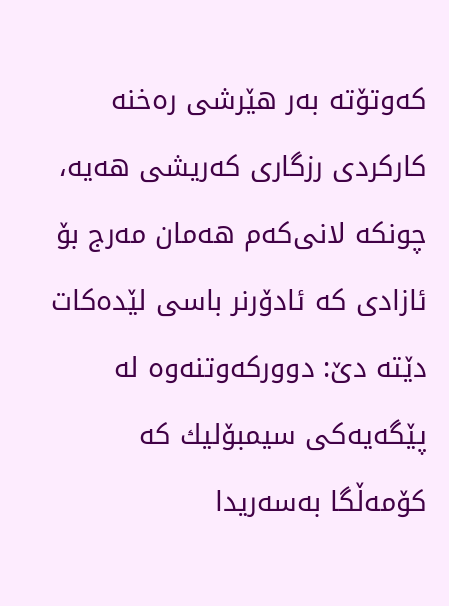كه‌وتۆته‌ به‌ر هێرشی‌ ره‌خنه‌ كاركردی‌ رزگاری‌ كه‌ریشی‌ هه‌یه‌، چونكه‌ لانی‌كه‌م هه‌مان مه‌رج بۆ ئازادی‌ كه‌ ئادۆرنر باسی‌ لێده‌كات دێته‌ دێ‌: دووركه‌وتنه‌وه‌ له‌ پێگه‌یه‌كی‌ سیمبۆلیك كه‌ كۆمه‌ڵگا به‌سه‌ریدا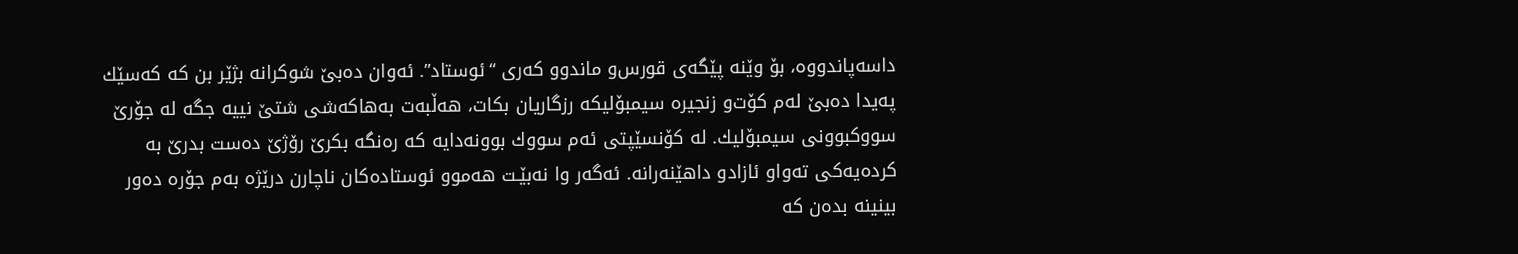داسه‌پاندووه‌، بۆ وێنه‌ پێگه‌ی‌ قورس‌و ماندوو كه‌ری‌ “ئوستاد”. ئه‌وان ده‌بێ‌ شوكرانه‌ بژێر بن كه‌ كه‌سێك په‌یدا ده‌بێ‌ له‌م كۆت‌و زنجیره‌ سیمبۆلیكه‌ رزگاریان بكات، هه‌ڵبه‌ت به‌هاكه‌شی‌ شتێ‌ نییه‌ جگه‌ له‌ جۆرێ‌ سووكبوونی‌ سیمبۆلیك. له‌ كۆنسێپتی‌ ئه‌م سووك بوونه‌دایه‌ كه‌ ره‌نگه‌ بكرێ‌ رۆژێ‌ ده‌ست بدرێ‌ به‌ كرده‌یه‌كی‌ ته‌واو ئازاد‌و داهێنه‌رانه‌. ئه‌گه‌ر وا نه‌بێـت هه‌موو ئوستاده‌كان ناچارن درێژه‌ به‌م جۆره‌ ده‌ور بینینه‌ بده‌ن كه‌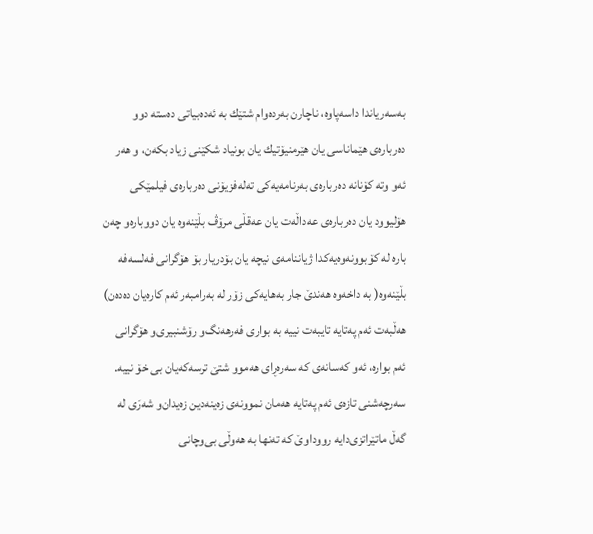به‌سه‌ریاندا داسه‌پاوه‌، ناچارن به‌رده‌وام شتێك به‌ ئه‌ده‌بیاتی‌ ده‌سته‌ دوو ده‌رباره‌ی‌ هێماناسی‌ یان هێرمنیۆتیك یان بونیاد شكێنی‌ زیاد بكه‌ن، و هه‌ر ئه‌و وته‌ كۆنانه‌ ده‌رباره‌ی‌ به‌رنامه‌یه‌كی‌ ته‌له‌فزیۆنی‌ ده‌رباره‌ی‌ فیلمێكی‌ هۆلیوود یان ده‌رباره‌ی عه‌داڵه‌ت یان عه‌قڵی‌ مرۆڤ بڵێنه‌وه‌ یان دووباره‌و چه‌ن باره‌ له‌ كۆبوونه‌وه‌یه‌كدا ژیاننامه‌ی‌ نیچه‌ یان بۆدریار بۆ هۆگرانی‌ فه‌لسه‌فه‌ بڵێنه‌وه‌( به‌ داخه‌وه‌ هه‌ندێ‌ جار به‌هایه‌كی‌ زۆر له‌ به‌رامبه‌ر ئه‌م كاره‌یان ده‌ده‌ن)
هه‌ڵبه‌ت ئه‌م په‌تایه‌ تایبه‌ت نییه‌ به‌ بواری‌ فه‌رهه‌نگ‌و رۆشنبیری‌و هۆگرانی‌ ئه‌م بواره‌، ئه‌و كه‌سانه‌ی‌ كه‌ سه‌ره‌ڕای‌ هه‌موو شتێ‌ ترسه‌كه‌یان بی‌ خۆ نییه‌. سه‌رچه‌شنی‌ تازه‌ی‌ ئه‌م په‌تایه‌ هه‌مان نموونه‌ی‌ زه‌ینه‌دین زه‌یدان‌و شه‌رَی‌ له‌ گه‌ڵ‌ ماتێراتزی‌دایه‌ رووداوێ‌ كه‌ ته‌نها به‌ هه‌وڵی‌ بی‌وچانی‌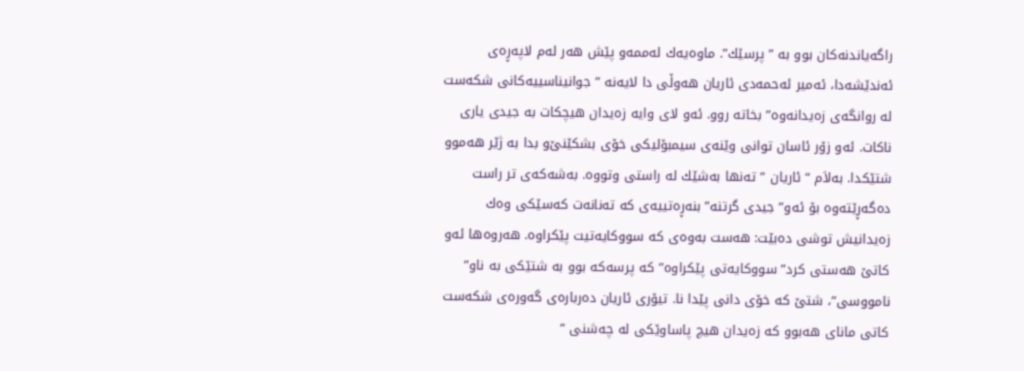راگه‌یاندنه‌كان بوو به‌ ” پرسێك”. ماوه‌یه‌ك له‌ممه‌و پێش هه‌ر له‌م لاپه‌ڕه‌ی‌ ئه‌ندێشه‌دا، ئه‌میر ئه‌حمه‌دی‌ ئاریان هه‌وڵی‌ دا لایه‌نه‌ ” جوانیناسییه‌كانی‌ شكه‌ست له‌ روانگه‌ی‌ زه‌یدانه‌وه‌” بخاته‌ روو. ئه‌و لای‌ وایه‌ زه‌یدان هیچكات به‌ جیدی‌ یاری‌ ناكات. ئه‌و زۆر ئاسان توانی‌ وێنه‌ی‌ سیمبۆلیكی‌ خۆی‌ بشكێنێ‌و بدا به‌ ژێر هه‌موو شتێكدا. به‌لاَم “ئاریان ” ته‌نها به‌شێك له‌ راستی‌ وتووه‌. به‌شه‌كه‌ی‌ تر راست ده‌گه‌ڕێته‌وه‌ بۆ ئه‌و” جیدی‌ گرتنه‌” بنه‌ڕه‌تییه‌ی‌ كه‌ ته‌نانه‌ت كه‌سێكی‌ وه‌ك زه‌یدانیش توشی‌ ده‌بێت: هه‌ست به‌وه‌ی‌ كه‌ سووكایه‌تیت پێكراوه‌. هه‌روه‌ها ئه‌و كاتێ‌ هه‌ستی‌ كرد” سووكایه‌تی‌ پێكراوه‌” كه‌ پرسه‌كه‌ بوو به‌ شتێكی‌ به‌ ناو” نامووسی‌”، شتێ‌ كه‌ خۆی‌ دانی‌ پێدا نا. تیۆری‌ ئاریان ده‌رباره‌ی‌ گه‌وره‌ی‌ شكه‌ست كاتی‌ مانای‌ هه‌بوو كه‌ زه‌یدان هیچ پاساوێكی‌ له‌ چه‌شنی‌ ”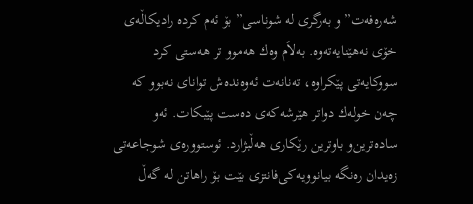شه‌ره‌فه‌ت”و به‌رگری‌ له‌ شوناسی‌” بۆ ئه‌م كرده‌ رادیكاڵه‌ی‌ خۆی‌ نه‌هێنایه‌ته‌وه‌. به‌لاَم وه‌ك هه‌موو تر هه‌ستی‌ كرد سووكایه‌تی‌ پێكراوه‌، ته‌نانه‌ت ئه‌وه‌نده‌ش توانای‌ نه‌بوو كه‌ چه‌ن خوله‌ك دواتر هێرشه‌كه‌ی‌ ده‌ست پێبكات. ئه‌و ساده‌ترین‌و باوترین رێكاری‌ هه‌ڵبژارد. ئوستووره‌ی‌ شوجاعه‌تی‌ زه‌یدان ره‌نگه‌ بیانوویه‌كی‌فانتزی‌ بێت بۆ راهاتن له‌ گه‌ڵ‌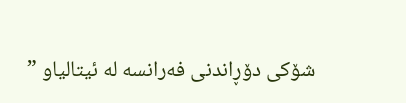شۆكی‌ دۆڕاندنی‌ فه‌رانسه‌ له‌ ئیتالیا‌و ”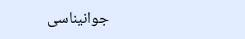جوانیناسی‌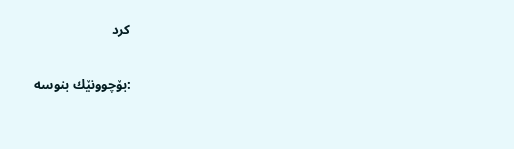كرد

:بۆچوونێك بنوسه‌